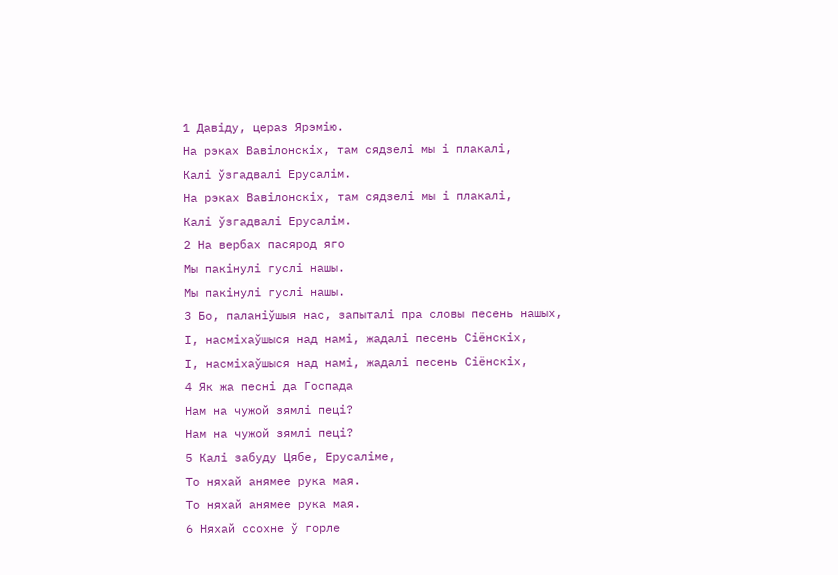1 Давіду, цераз Ярэмію.
На рэках Вавілонскіх, там сядзелі мы і плакалі,
Калі ўзгадвалі Ерусалім.
На рэках Вавілонскіх, там сядзелі мы і плакалі,
Калі ўзгадвалі Ерусалім.
2 На вербах пасярод яго
Мы пакінулі гуслі нашы.
Мы пакінулі гуслі нашы.
3 Бо, паланіўшыя нас, запыталі пра словы песень нашых,
І, насміхаўшыся над намі, жадалі песень Сіёнскіх,
І, насміхаўшыся над намі, жадалі песень Сіёнскіх,
4 Як жа песні да Госпада
Нам на чужой зямлі пеці?
Нам на чужой зямлі пеці?
5 Калі забуду Цябе, Ерусаліме,
То няхай анямее рука мая.
То няхай анямее рука мая.
6 Няхай ссохне ў горле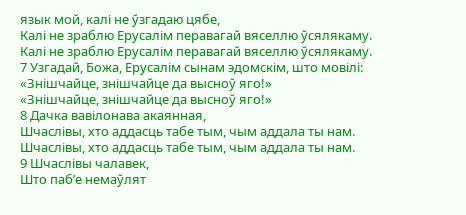язык мой, калі не ўзгадаю цябе,
Калі не зраблю Ерусалім перавагай вяселлю ўсялякаму.
Калі не зраблю Ерусалім перавагай вяселлю ўсялякаму.
7 Узгадай, Божа, Ерусалім сынам эдомскім, што мовілі:
«Знішчайце, знішчайце да высноў яго!»
«Знішчайце, знішчайце да высноў яго!»
8 Дачка вавілонава акаянная,
Шчаслівы, хто аддасць табе тым, чым аддала ты нам.
Шчаслівы, хто аддасць табе тым, чым аддала ты нам.
9 Шчаслівы чалавек,
Што паб’е немаўлят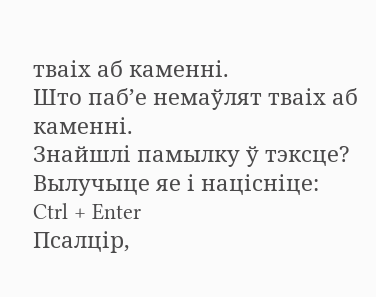тваіх аб каменні.
Што паб’е немаўлят тваіх аб каменні.
Знайшлі памылку ў тэксце? Вылучыце яе і націсніце:
Ctrl + Enter
Псалцір,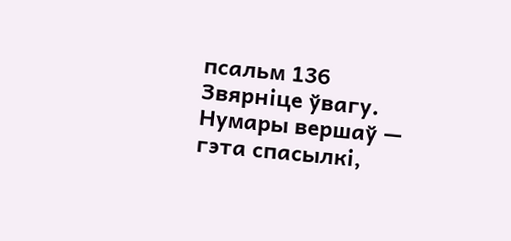псальм 136
Звярніце ўвагу. Нумары вершаў — гэта спасылкі,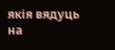якія вядуць на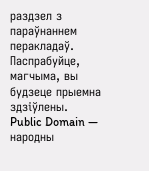раздзел з параўнаннем перакладаў. Паспрабуйце, магчыма, вы будзеце прыемна здзіўлены.
Public Domain — народны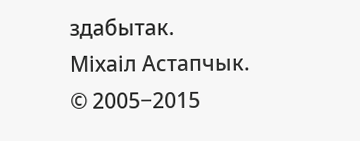здабытак.
Міхаіл Астапчык.
© 2005−2015